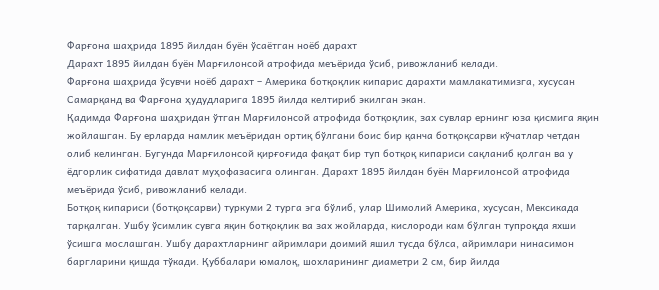Фарғона шаҳрида 1895 йилдан буён ўсаётган ноёб дарахт
Дарахт 1895 йилдан буён Марғилонсой атрофида меъёрида ўсиб, ривожланиб келади.
Фарғона шаҳрида ўсувчи ноёб дарахт – Америка ботқоқлик кипарис дарахти мамлакатимизга, хусусан Самарқанд ва Фарғона ҳудудларига 1895 йилда келтириб экилган экан.
Қадимда Фарғона шаҳридан ўтган Марғилонсой атрофида ботқоқлик, зах сувлар ернинг юза қисмига яқин жойлашган. Бу ерларда намлик меъёридан ортиқ бўлгани боис бир қанча ботқоқсарви кўчатлар четдан олиб келинган. Бугунда Марғилонсой қирғоғида фақат бир туп ботқоқ кипариси сақланиб қолган ва у ёдгорлик сифатида давлат муҳофазасига олинган. Дарахт 1895 йилдан буён Марғилонсой атрофида меъёрида ўсиб, ривожланиб келади.
Ботқоқ кипариси (ботқоқсарви) туркуми 2 турга эга бўлиб, улар Шимолий Америка, хусусан, Мексикада тарқалган. Ушбу ўсимлик сувга яқин ботқоқлик ва зах жойларда, кислороди кам бўлган тупроқда яхши ўсишга мослашган. Ушбу дарахтларнинг айримлари доимий яшил тусда бўлса, айримлари нинасимон баргларини қишда тўкади. Қуббалари юмалоқ, шохларининг диаметри 2 см, бир йилда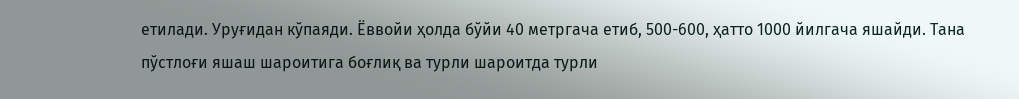етилади. Уруғидан кўпаяди. Ёввойи ҳолда бўйи 40 метргача етиб, 500-600, ҳатто 1000 йилгача яшайди. Тана пўстлоғи яшаш шароитига боғлиқ ва турли шароитда турли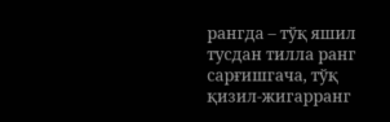рангда – тўқ яшил тусдан тилла ранг сарғишгача, тўқ қизил-жигарранг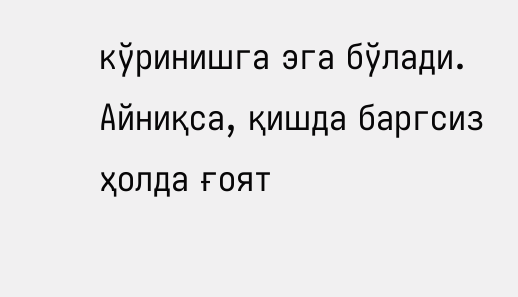кўринишга эга бўлади. Айниқса, қишда баргсиз ҳолда ғоят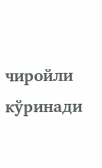чиройли кўринади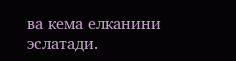ва кема елканини эслатади.